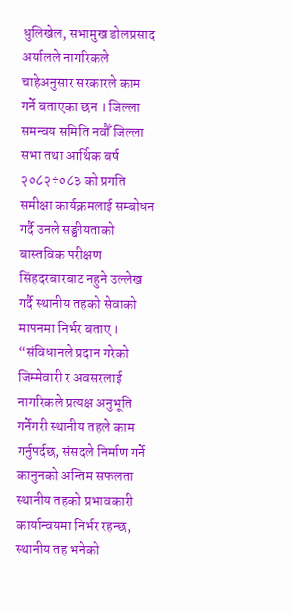धुलिखेल, सभामुख डोलप्रसाद अर्यालले नागरिकले चाहेअनुसार सरकारले काम गर्ने बताएका छन । जिल्ला समन्वय समिति नवौँ जिल्ला सभा तथा आर्थिक बर्ष २०८२÷०८३ को प्रगति समीक्षा कार्यक्रमलाई सम्बोधन गर्दै उनले सङ्घीयताको बास्तविक परीक्षण सिंहदरबारबाट नहुने उल्लेख गर्दै स्थानीय तहको सेवाको मापनमा निर्भर बताए । “संविधानले प्रदान गरेको जिम्मेवारी र अवसरलाई नागरिकले प्रत्यक्ष अनुभूति गर्नेगरी स्थानीय तहले काम गर्नुपर्दछ, संसदले निर्माण गर्ने कानुनको अन्तिम सफलता स्थानीय तहको प्रभावकारी कार्यान्वयमा निर्भर रहन्छ, स्थानीय तह भनेको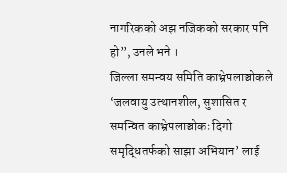नागरिकको अझ नजिकको सरकार पनि हो”, उनले भने ।
जिल्ला समन्वय समिति काभ्रेपलाञ्चोकले ‘जलवायु उत्थानशील, सुशासित र समन्वित काभ्रेपलाञ्चोकः दिगो समृद्धितर्फको साझा अभियान’ लाई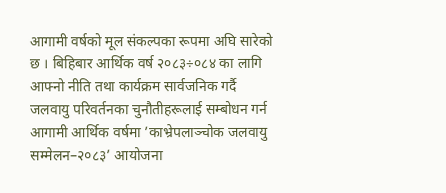आगामी वर्षको मूल संकल्पका रूपमा अघि सारेको छ । बिहिबार आर्थिक वर्ष २०८३÷०८४ का लागि आफ्नो नीति तथा कार्यक्रम सार्वजनिक गर्दै जलवायु परिवर्तनका चुनौतीहरूलाई सम्बोधन गर्न आगामी आर्थिक वर्षमा ’काभ्रेपलाञ्चोक जलवायु सम्मेलन–२०८३’ आयोजना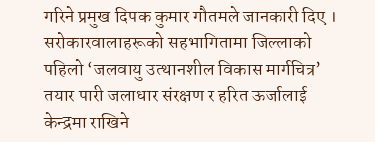गरिने प्रमुख दिपक कुमार गौतमले जानकारी दिए । सरोकारवालाहरूको सहभागितामा जिल्लाको पहिलो ‘जलवायु उत्थानशील विकास मार्गचित्र’ तयार पारी जलाधार संरक्षण र हरित ऊर्जालाई केन्द्रमा राखिने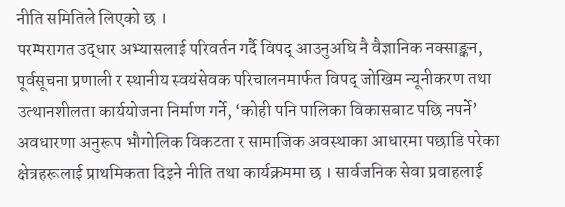नीति समितिले लिएको छ ।
परम्परागत उद्धार अभ्यासलाई परिवर्तन गर्दै विपद् आउनुअघि नै वैज्ञानिक नक्साङ्कन, पूर्वसूचना प्रणाली र स्थानीय स्वयंसेवक परिचालनमार्फत विपद् जोखिम न्यूनीकरण तथा उत्थानशीलता कार्ययोजना निर्माण गर्ने, ‘कोही पनि पालिका विकासबाट पछि नपर्ने’ अवधारणा अनुरूप भौगोलिक विकटता र सामाजिक अवस्थाका आधारमा पछाडि परेका क्षेत्रहरूलाई प्राथमिकता दिइने नीति तथा कार्यक्रममा छ । सार्वजनिक सेवा प्रवाहलाई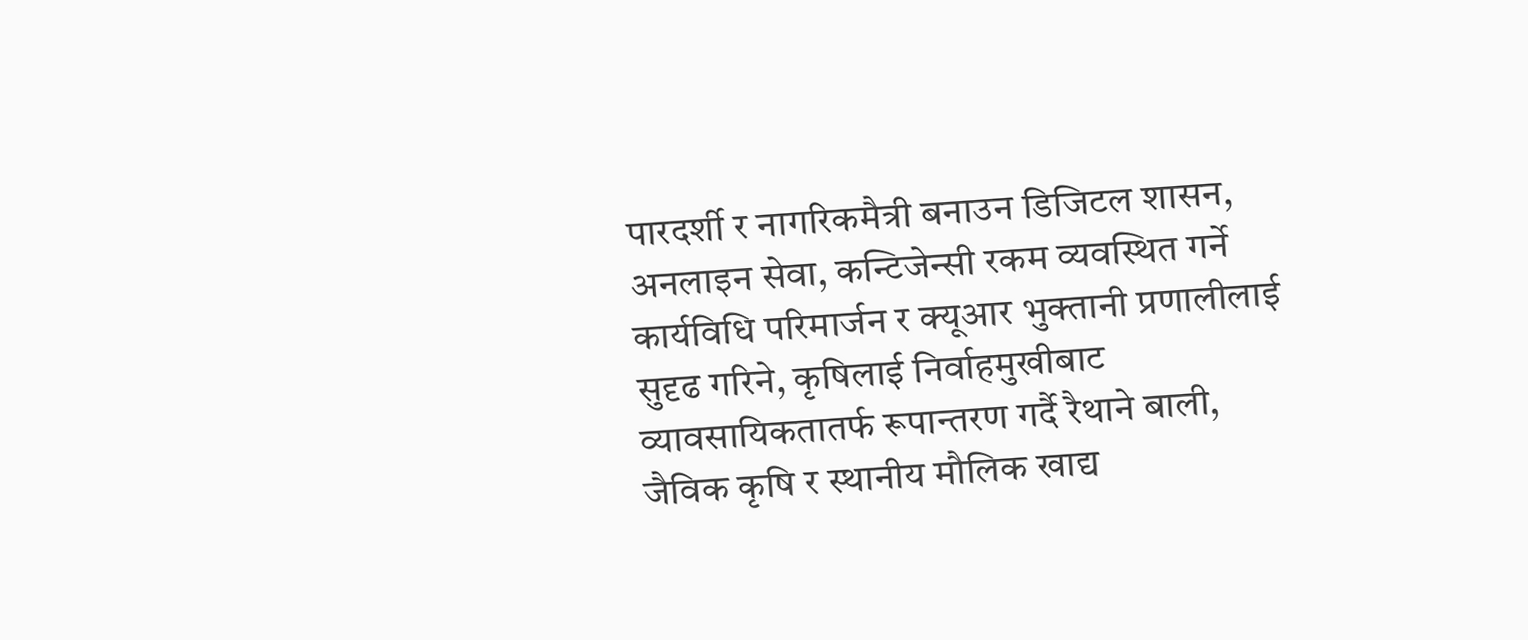पारदर्शी र नागरिकमैत्री बनाउन डिजिटल शासन, अनलाइन सेवा, कन्टिजेन्सी रकम व्यवस्थित गर्ने कार्यविधि परिमार्जन र क्यूआर भुक्तानी प्रणालीलाई सुदृढ गरिने, कृषिलाई निर्वाहमुखीबाट व्यावसायिकतातर्फ रूपान्तरण गर्दै रैथाने बाली, जैविक कृषि र स्थानीय मौलिक खाद्य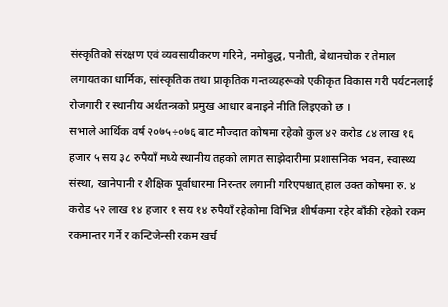संस्कृतिको संरक्षण एवं व्यवसायीकरण गरिने, नमोबुद्ध, पनौती, बेथानचोक र तेमाल लगायतका धार्मिक, सांस्कृतिक तथा प्राकृतिक गन्तव्यहरूको एकीकृत विकास गरी पर्यटनलाई रोजगारी र स्थानीय अर्थतन्त्रको प्रमुख आधार बनाइने नीति लिइएको छ ।
सभाले आर्थिक वर्ष २०७५÷०७६ बाट मौज्दात कोषमा रहेको कुल ४२ करोड ८४ लाख १६ हजार ५ सय ३८ रुपैयाँ मध्ये स्थानीय तहको लागत साझेदारीमा प्रशासनिक भवन, स्वास्थ्य संस्था, खानेपानी र शैक्षिक पूर्वाधारमा निरन्तर लगानी गरिएपश्चात् हाल उक्त कोषमा रु. ४ करोड ५२ लाख १४ हजार १ सय १४ रुपैयाँ रहेकोमा विभिन्न शीर्षकमा रहेर बाँकी रहेको रकम रकमान्तर गर्ने र कन्टिजेन्सी रकम खर्च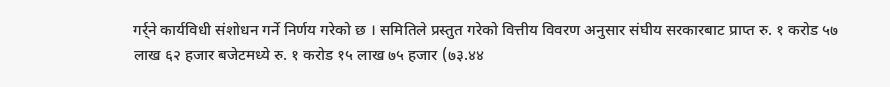गर्र्ने कार्यविधी संशोधन गर्ने निर्णय गरेको छ । समितिले प्रस्तुत गरेको वित्तीय विवरण अनुसार संघीय सरकारबाट प्राप्त रु. १ करोड ५७ लाख ६२ हजार बजेटमध्ये रु. १ करोड १५ लाख ७५ हजार (७३.४४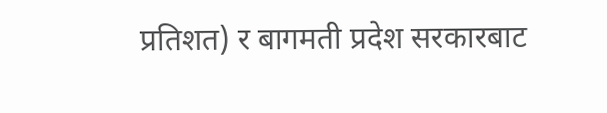प्रतिशत) र बागमती प्रदेश सरकारबाट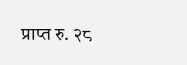प्राप्त रु. २८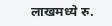लाखमध्ये रु.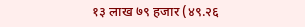१३ लाख ७९ हजार (४९.२६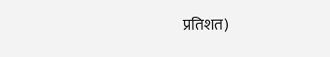प्रतिशत)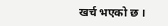खर्च भएको छ ।